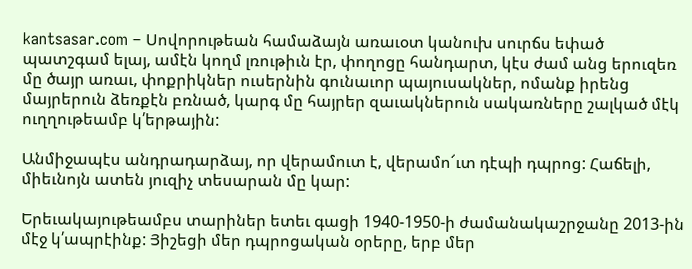kantsasar.com – Սովորութեան համաձայն առաւօտ կանուխ սուրճս եփած պատշգամ ելայ, ամէն կողմ լռութիւն էր, փողոցը հանդարտ, կէս ժամ անց երուզեռ մը ծայր առաւ, փոքրիկներ ուսերնին գունաւոր պայուսակներ, ոմանք իրենց մայրերուն ձեռքէն բռնած, կարգ մը հայրեր զաւակներուն սակառները շալկած մէկ ուղղութեամբ կ՛երթային:

Անմիջապէս անդրադարձայ, որ վերամուտ է, վերամո՜ւտ դէպի դպրոց: Հաճելի, միեւնոյն ատեն յուզիչ տեսարան մը կար:

Երեւակայութեամբս տարիներ ետեւ գացի 1940-1950-ի ժամանակաշրջանը 2013-ին մէջ կ՛ապրէինք: Յիշեցի մեր դպրոցական օրերը, երբ մեր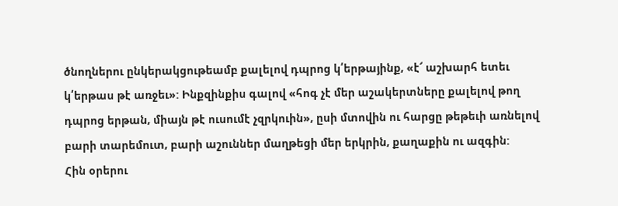ծնողներու ընկերակցութեամբ քալելով դպրոց կ՛երթայինք, «է՜ աշխարհ ետեւ կ՛երթաս թէ առջեւ»: Ինքզինքիս գալով «հոգ չէ մեր աշակերտները քալելով թող դպրոց երթան, միայն թէ ուսումէ չզրկուին», ըսի մտովին ու հարցը թեթեւի առնելով բարի տարեմուտ, բարի աշուններ մաղթեցի մեր երկրին, քաղաքին ու ազգին:
Հին օրերու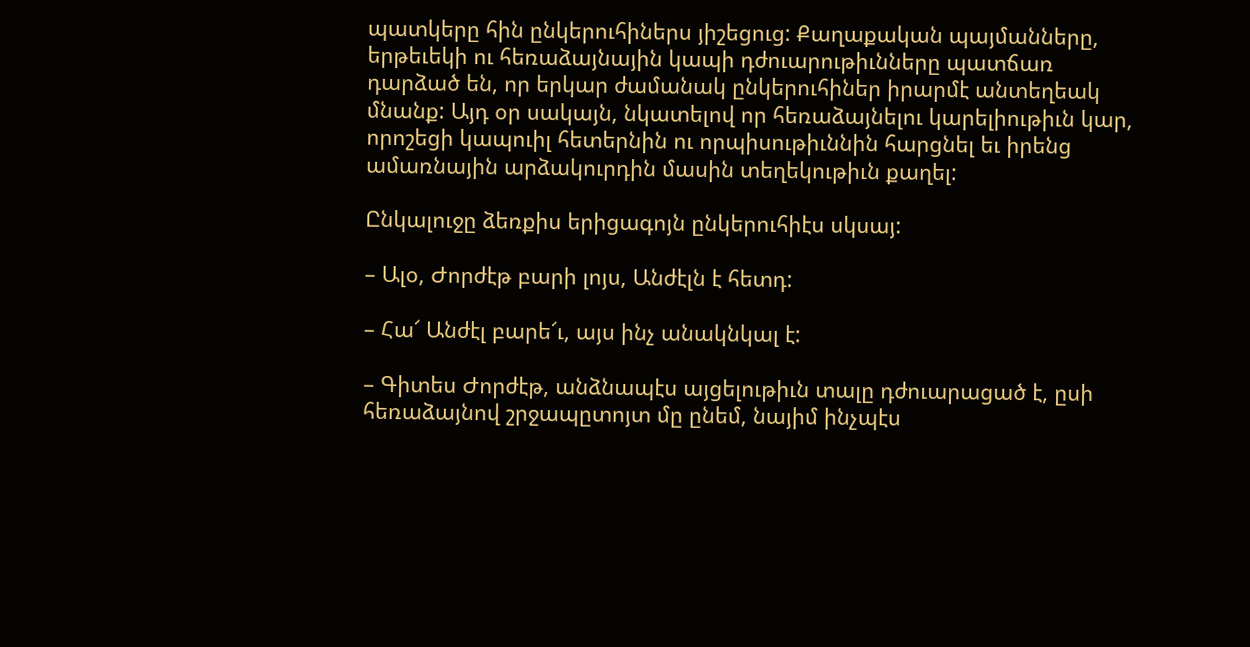պատկերը հին ընկերուհիներս յիշեցուց: Քաղաքական պայմանները, երթեւեկի ու հեռաձայնային կապի դժուարութիւնները պատճառ դարձած են, որ երկար ժամանակ ընկերուհիներ իրարմէ անտեղեակ մնանք: Այդ օր սակայն, նկատելով որ հեռաձայնելու կարելիութիւն կար, որոշեցի կապուիլ հետերնին ու որպիսութիւննին հարցնել եւ իրենց ամառնային արձակուրդին մասին տեղեկութիւն քաղել:

Ընկալուջը ձեռքիս երիցագոյն ընկերուհիէս սկսայ:

– Ալօ, Ժորժէթ բարի լոյս, Անժէլն է հետդ:

– Հա՜ Անժէլ բարե՜ւ, այս ինչ անակնկալ է:

– Գիտես Ժորժէթ, անձնապէս այցելութիւն տալը դժուարացած է, ըսի հեռաձայնով շրջապըտոյտ մը ընեմ, նայիմ ինչպէս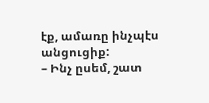էք, ամառը ինչպէս անցուցիք:
– Ինչ ըսեմ, շատ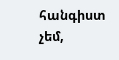հանգիստ չեմ,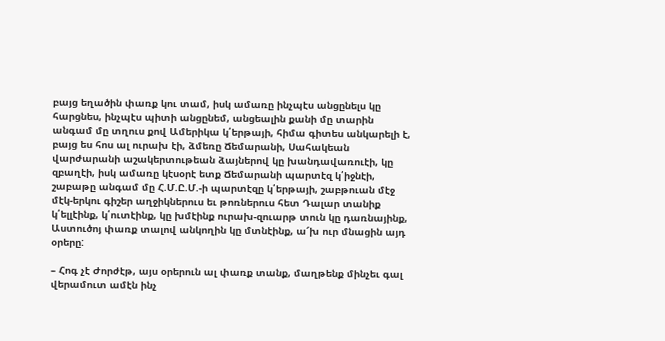բայց եղածին փառք կու տամ, իսկ ամառը ինչպէս անցընելս կը հարցնես, ինչպէս պիտի անցընեմ, անցեալին քանի մը տարին անգամ մը տղուս քով Ամերիկա կ՛երթայի, հիմա գիտես անկարելի է, բայց ես հոս ալ ուրախ էի, ձմեռը Ճեմարանի, Սահակեան վարժարանի աշակերտութեան ձայներով կը խանդավառուէի, կը զբաղէի, իսկ ամառը կէսօրէ ետք Ճեմարանի պարտէզ կ՛իջնէի, շաբաթը անգամ մը Հ.Մ.Ը.Մ.-ի պարտէզը կ՛երթայի, շաբթուան մէջ մէկ-երկու գիշեր աղջիկներուս եւ թոռներուս հետ Դալար տանիք կ՛ելլէինք, կ՛ուտէինք, կը խմէինք ուրախ-զուարթ տուն կը դառնայինք, Աստուծոյ փառք տալով անկողին կը մտնէինք, ա՜խ ուր մնացին այդ օրերը:

– Հոգ չէ Ժորժէթ, այս օրերուն ալ փառք տանք, մաղթենք մինչեւ գալ վերամուտ ամէն ինչ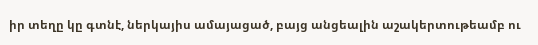իր տեղը կը գտնէ, ներկայիս ամայացած, բայց անցեալին աշակերտութեամբ ու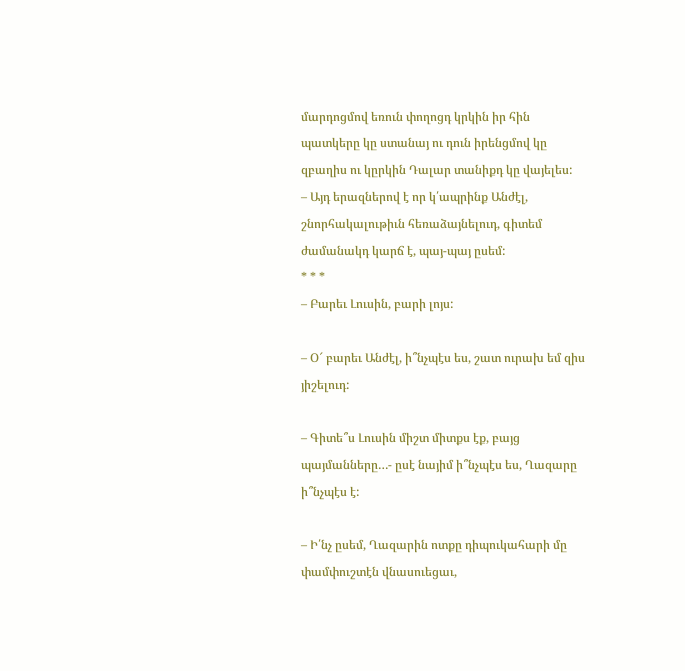մարդոցմով եռուն փողոցդ կրկին իր հին պատկերը կը ստանայ ու դուն իրենցմով կը զբաղիս ու կըրկին Դալար տանիքդ կը վայելես:
– Այդ երազներով է որ կ՛ապրինք Անժէլ, շնորհակալութիւն հեռաձայնելուդ, գիտեմ ժամանակդ կարճ է, պայ-պայ ըսեմ:
* * *
– Բարեւ Լուսին, բարի լոյս:

– Օ՜ բարեւ Անժէլ, ի՞նչպէս ես, շատ ուրախ եմ զիս յիշելուդ:

– Գիտե՞ս Լուսին միշտ միտքս էք, բայց պայմանները…- ըսէ նայիմ ի՞նչպէս ես, Ղազարը ի՞նչպէս է:

– Ի՛նչ ըսեմ, Ղազարին ոտքը դիպուկահարի մը փամփուշտէն վնասուեցաւ,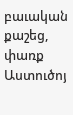բաւական քաշեց, փառք Աստուծոյ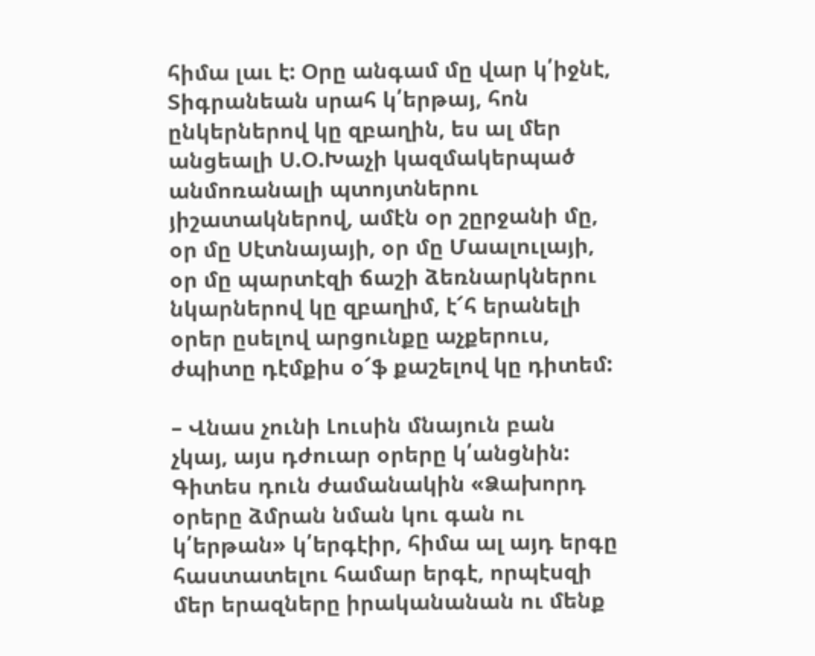հիմա լաւ է: Օրը անգամ մը վար կ՛իջնէ, Տիգրանեան սրահ կ՛երթայ, հոն ընկերներով կը զբաղին, ես ալ մեր անցեալի Ս.Օ.Խաչի կազմակերպած անմոռանալի պտոյտներու յիշատակներով, ամէն օր շըրջանի մը, օր մը Սէտնայայի, օր մը Մաալուլայի, օր մը պարտէզի ճաշի ձեռնարկներու նկարներով կը զբաղիմ, է՜հ երանելի օրեր ըսելով արցունքը աչքերուս, ժպիտը դէմքիս օ՜ֆ քաշելով կը դիտեմ:

– Վնաս չունի Լուսին մնայուն բան չկայ, այս դժուար օրերը կ՛անցնին: Գիտես դուն ժամանակին «Ձախորդ օրերը ձմրան նման կու գան ու կ՛երթան» կ՛երգէիր, հիմա ալ այդ երգը հաստատելու համար երգէ, որպէսզի մեր երազները իրականանան ու մենք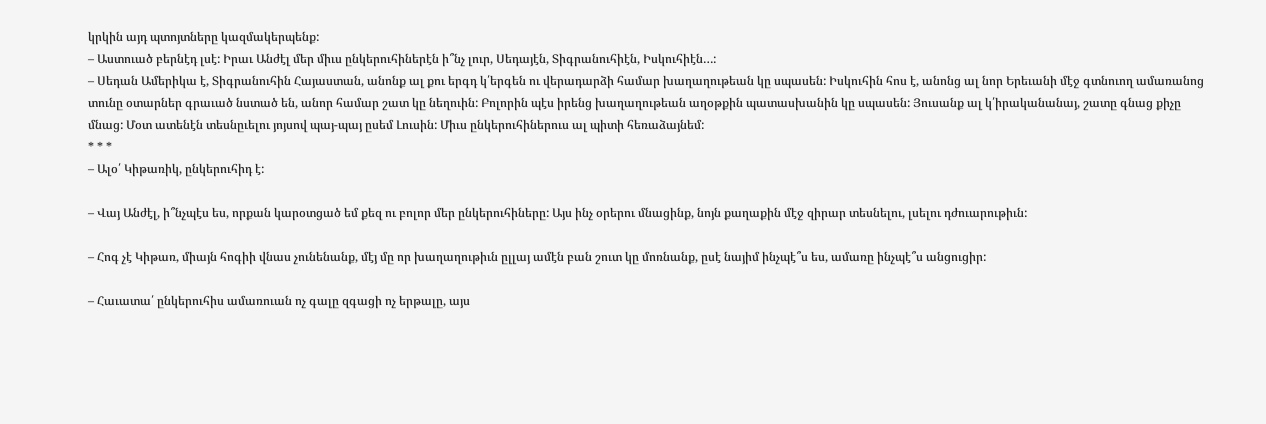կրկին այդ պտոյտները կազմակերպենք:
– Աստուած բերնէդ լսէ: Իրաւ Անժէլ մեր միւս ընկերուհիներէն ի՞նչ լուր, Սեդայէն, Տիգրանուհիէն, Իսկուհիէն…:
– Սեդան Ամերիկա է, Տիգրանուհին Հայաստան, անոնք ալ քու երգդ կ՛երգեն ու վերադարձի համար խաղաղութեան կը սպասեն: Իսկուհին հոս է, անոնց ալ նոր Երեւանի մէջ գտնուող ամառանոց տունը օտարներ գրաւած նստած են, անոր համար շատ կը նեղուին: Բոլորին պէս իրենց խաղաղութեան աղօթքին պատասխանին կը սպասեն: Յուսանք ալ կ՛իրականանայ, շատը գնաց քիչը մնաց: Մօտ ատենէն տեսնըւելու յոյսով պայ-պայ ըսեմ Լուսին: Միւս ընկերուհիներուս ալ պիտի հեռաձայնեմ:
* * *
– Ալօ՛ Կիթառիկ, ընկերուհիդ է:

– Վայ Անժէլ, ի՞նչպէս ես, որքան կարօտցած եմ քեզ ու բոլոր մեր ընկերուհիները: Այս ինչ օրերու մնացինք, նոյն քաղաքին մէջ զիրար տեսնելու, լսելու դժուարութիւն:

– Հոգ չէ Կիթառ, միայն հոգիի վնաս չունենանք, մէյ մը որ խաղաղութիւն ըլլայ ամէն բան շուտ կը մոռնանք, ըսէ նայիմ ինչպէ՞ս ես, ամառը ինչպէ՞ս անցուցիր:

– Հաւատա՛ ընկերուհիս ամառուան ոչ գալը զգացի ոչ երթալը, այս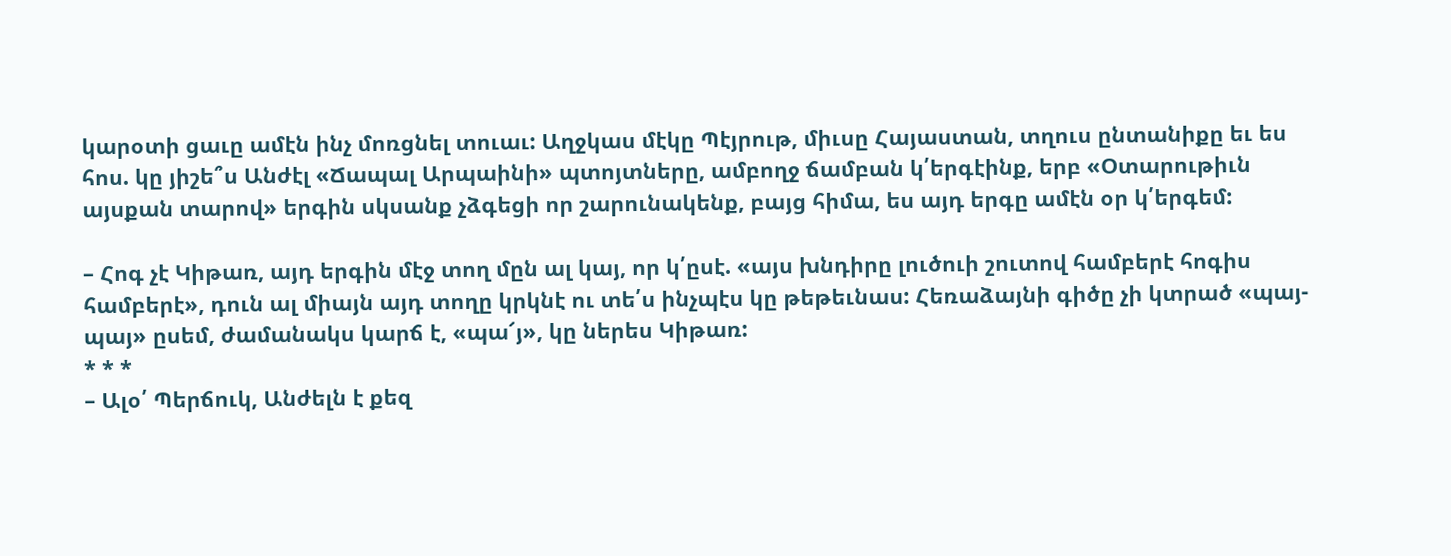կարօտի ցաւը ամէն ինչ մոռցնել տուաւ: Աղջկաս մէկը Պէյրութ, միւսը Հայաստան, տղուս ընտանիքը եւ ես հոս. կը յիշե՞ս Անժէլ «Ճապալ Արպաինի» պտոյտները, ամբողջ ճամբան կ՛երգէինք, երբ «Օտարութիւն այսքան տարով» երգին սկսանք չձգեցի որ շարունակենք, բայց հիմա, ես այդ երգը ամէն օր կ՛երգեմ:

– Հոգ չէ Կիթառ, այդ երգին մէջ տող մըն ալ կայ, որ կ՛ըսէ. «այս խնդիրը լուծուի շուտով համբերէ հոգիս համբերէ», դուն ալ միայն այդ տողը կրկնէ ու տե՛ս ինչպէս կը թեթեւնաս: Հեռաձայնի գիծը չի կտրած «պայ-պայ» ըսեմ, ժամանակս կարճ է, «պա՜յ», կը ներես Կիթառ:
* * *
– Ալօ՛ Պերճուկ, Անժելն է քեզ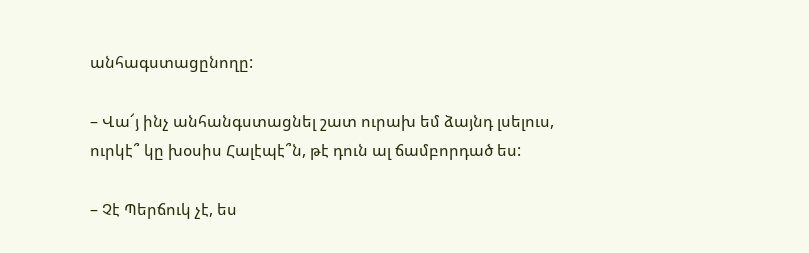անհագստացընողը:

– Վա՜յ ինչ անհանգստացնել շատ ուրախ եմ ձայնդ լսելուս, ուրկէ՞ կը խօսիս Հալէպէ՞ն, թէ դուն ալ ճամբորդած ես:

– Չէ Պերճուկ չէ, ես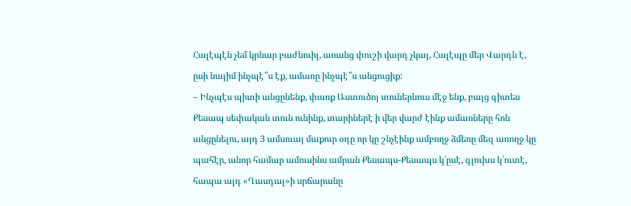Հալէպէն չեմ կրնար բաժնուիլ, առանց փուշի վարդ չկայ, Հալէպը մեր Վարդն է, ըսի նայիմ ինչպէ՞ս էք, ամառը ինչպէ՞ս անցուցիք:
– Ինչպէս պիտի անցընենք, փառք Աստուծոյ տուներնուս մէջ ենք, բայց գիտես Քեսապ սեփական տուն ունինք, տարիներէ ի վեր վարժ էինք ամառները հոն անցընելու, այդ 3 ամսուայ մաքուր օդը որ կը շնչէինք ամբողջ ձմեռը մեզ առողջ կը պահէր, անոր համար ամուսինս ամրան Քեսապս-Քեսապս կ՛ըսէ, գլուխս կ՛ուտէ, հապա այդ «Ղասդալ»ի սրճարանը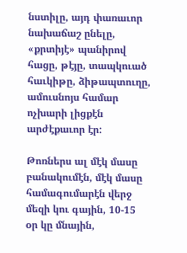նստիլը, այդ փառաւոր նախաճաշ ընելը, «քրտիյէ» պանիրով հացը, թէյը, տապկուած հաւկիթը, ձիթապտուղը, ամուսնոյս համար ոչխարի լիցքէն արժէքաւոր էր:

Թոռներս ալ մէկ մասը բանակումէն, մէկ մասը համագումարէն վերջ մեզի կու գային, 10-15 օր կը մնային,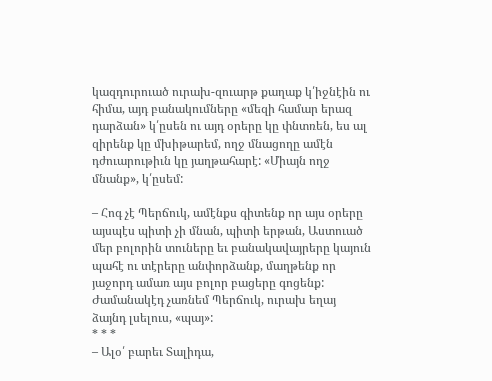կազդուրուած ուրախ-զուարթ քաղաք կ՛իջնէին ու հիմա, այդ բանակումները «մեզի համար երազ դարձան» կ՛ըսեն ու այդ օրերը կը փնտռեն, ես ալ զիրենք կը մխիթարեմ, ողջ մնացողը ամէն դժուարութիւն կը յաղթահարէ: «Միայն ողջ մնանք», կ՛ըսեմ:

– Հոգ չէ Պերճուկ, ամէնքս գիտենք որ այս օրերը այսպէս պիտի չի մնան, պիտի երթան, Աստուած մեր բոլորին տուները եւ բանակավայրերը կայուն պահէ ու տէրերը անփորձանք, մաղթենք որ յաջորդ ամառ այս բոլոր բացերը գոցենք: Ժամանակէդ չառնեմ Պերճուկ, ուրախ եղայ ձայնդ լսելուս, «պայ»:
* * *
– Ալօ՛ բարեւ Տալիդա,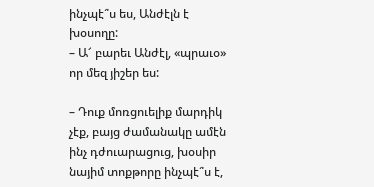ինչպէ՞ս ես, Անժէլն է խօսողը:
– Ա՜ բարեւ Անժէլ, «պրաւօ» որ մեզ յիշեր ես:

– Դուք մոռցուելիք մարդիկ չէք, բայց ժամանակը ամէն ինչ դժուարացուց, խօսիր նայիմ տոքթորը ինչպէ՞ս է,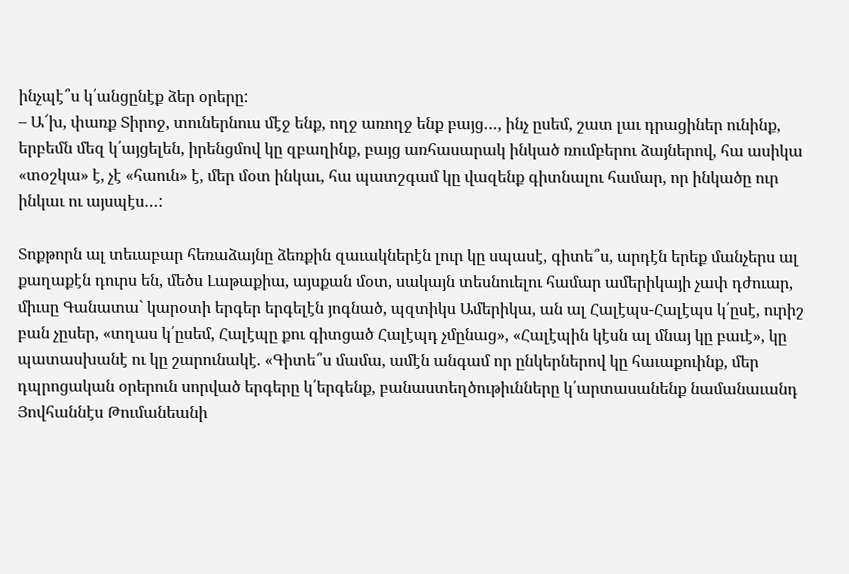ինչպէ՞ս կ՛անցընէք ձեր օրերը:
– Ա՜խ, փառք Տիրոջ, տուներնուս մէջ ենք, ողջ առողջ ենք բայց…, ինչ ըսեմ, շատ լաւ դրացիներ ունինք, երբեմն մեզ կ՛այցելեն, իրենցմով կը զբաղինք, բայց առհասարակ ինկած ռումբերու ձայներով, հա ասիկա «տօշկա» է, չէ «հաուն» է, մեր մօտ ինկաւ, հա պատշգամ կը վազենք գիտնալու համար, որ ինկածը ուր ինկաւ ու այսպէս…:

Տոքթորն ալ տեւաբար հեռաձայնը ձեռքին զաւակներէն լուր կը սպասէ, գիտե՞ս, արդէն երեք մանչերս ալ քաղաքէն դուրս են, մեծս Լաթաքիա, այսքան մօտ, սակայն տեսնուելու համար ամերիկայի չափ դժուար, միւսը Գանատա` կարօտի երգեր երգելէն յոգնած, պզտիկս Ամերիկա, ան ալ Հալէպս-Հալէպս կ՛ըսէ, ուրիշ բան չըսեր, «տղաս կ՛ըսեմ, Հալէպը քու գիտցած Հալէպդ չմընաց», «Հալէպին կէսն ալ մնայ կը բաւէ», կը պատասխանէ ու կը շարունակէ. «Գիտե՞ս մամա, ամէն անգամ որ ընկերներով կը հաւաքուինք, մեր դպրոցական օրերուն սորված երգերը կ՛երգենք, բանաստեղծութիւնները կ՛արտասանենք նամանաւանդ Յովհաննէս Թումանեանի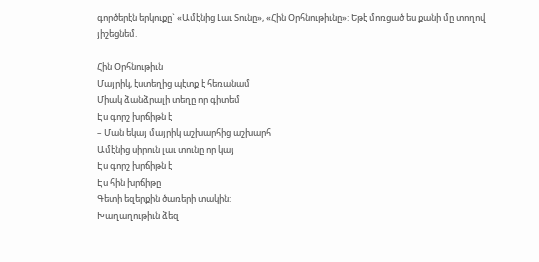գործերէն երկուքը` «Ամէնից Լաւ Տունը», «Հին Օրհնութիւնը»: Եթէ մոռցած ես քանի մը տողով յիշեցնեմ.

Հին Օրհնութիւն
Մայրիկ, էստեղից պէտք է հեռանամ
Միակ ձանձրալի տեղը որ գիտեմ
Էս գորշ խրճիթն է
– Ման եկայ մայրիկ աշխարհից աշխարհ
Ամէնից սիրուն լաւ տունը որ կայ
Էս գորշ խրճիթն է
Էս հին խրճիթը
Գետի եզերքին ծառերի տակին:
Խաղաղութիւն ձեզ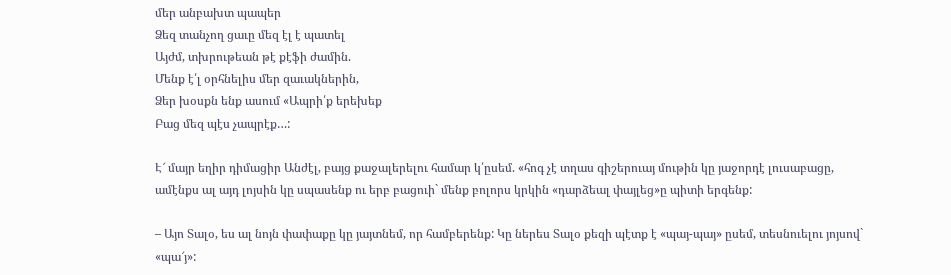մեր անբախտ պապեր
Ձեզ տանչող ցաւը մեզ էլ է պատել
Այժմ, տխրութեան թէ քէֆի ժամին.
Մենք է՛լ օրհնելիս մեր զաւակներին,
Ձեր խօսքն ենք ասում «Ապրի՛ք երեխեք
Բաց մեզ պէս չապրէք…:

Է՜ մայր եղիր դիմացիր Անժէլ, բայց քաջալերելու համար կ՛ըսեմ. «հոգ չէ տղաս գիշերուայ մութին կը յաջորդէ լուսաբացը, ամէնքս ալ այդ լոյսին կը սպասենք ու երբ բացուի` մենք բոլորս կրկին «դարձեալ փայլեց»ը պիտի երգենք:

– Այո Տալօ, ես ալ նոյն փափաքը կը յայտնեմ, որ համբերենք: Կը ներես Տալօ քեզի պէտք է «պայ-պայ» ըսեմ, տեսնուելու յոյսով` «պա՜յ»: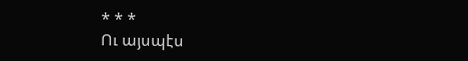* * *
Ու այսպէս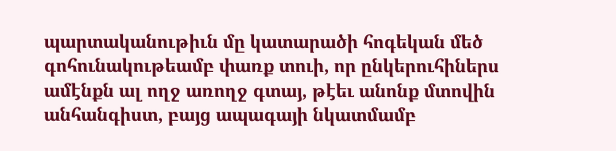պարտականութիւն մը կատարածի հոգեկան մեծ գոհունակութեամբ փառք տուի, որ ընկերուհիներս ամէնքն ալ ողջ առողջ գտայ, թէեւ անոնք մտովին անհանգիստ, բայց ապագայի նկատմամբ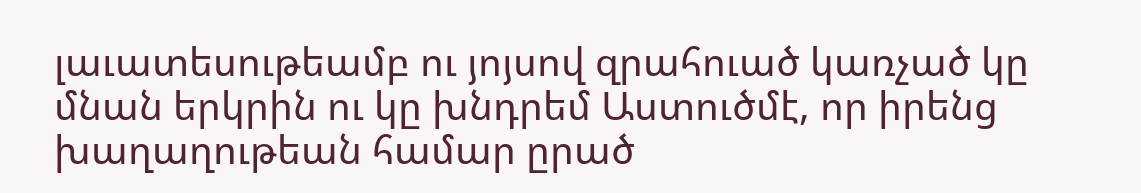լաւատեսութեամբ ու յոյսով զրահուած կառչած կը մնան երկրին ու կը խնդրեմ Աստուծմէ, որ իրենց խաղաղութեան համար ըրած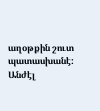աղօթքին շուտ պատասխանէ:
Անժէլ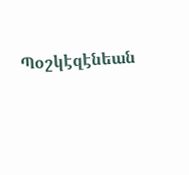Պօշկէզէնեան